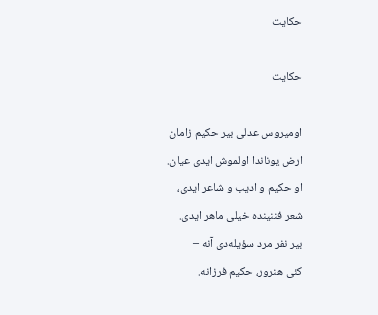حکایت

حکایت

اومیروس عدلی بیر حکیم زامان
ارض یوناندا اولموش ایدی عیان.
او حکیم و ادیب و شاعر ایدی،
شعر فننینده خیلی ماهر ایدی.
بیر نفر مرد سؤیله‌دی آنه –
کئی هنرور، حکیم فرزانه.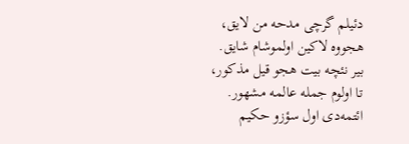دئیلم گرچی مدحه من لایق،
هجووه لاکین اولموشام شایق.
بیر نئچه بیت هجو قیل مذکور،
تا اولوم جمله عالمه مشهور.
ائتمه‌دی اول سؤزو حکیم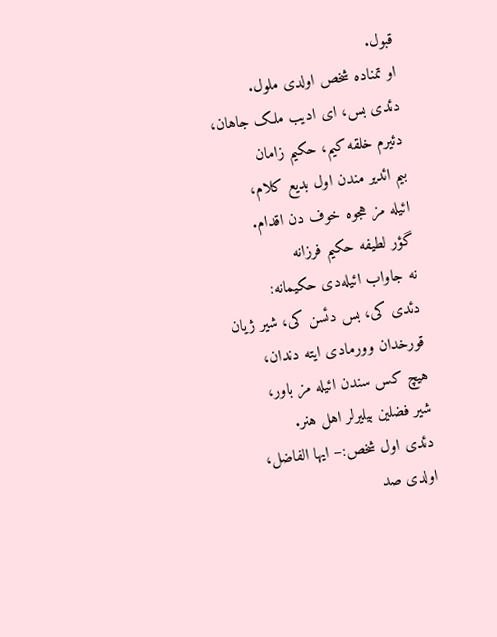قبول.
او تمناده شخص اولدی ملول.
دئدی بس، ای ادیب ملک جاهان،
دئیرم خلقه کیم، حکیم زامان
بیم ائدیر مندن اول بدیع کلام،
ائیله مز هجوه خوف دن اقدام.
گؤر لطیفه حکیم فرزانه
نه جاواب ائیله‌دی حکیمانه:
دئدی کی، بس دئسن کی، شیر ژیان
قورخدان وورمادی ایته دندان،
هیچ کس سندن ائیله مز باور،
شیر فضلین بیلیرلر اهل هنر.
دئدی اول شخص:– ایها الفاضل،
اولدی صد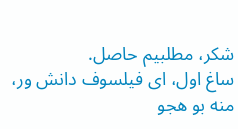شکر، مطلبیم حاصل.
ساغ اول، ای فیلسوف دانش ور،
منه بو هجو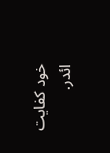خود کفایت ائدر.